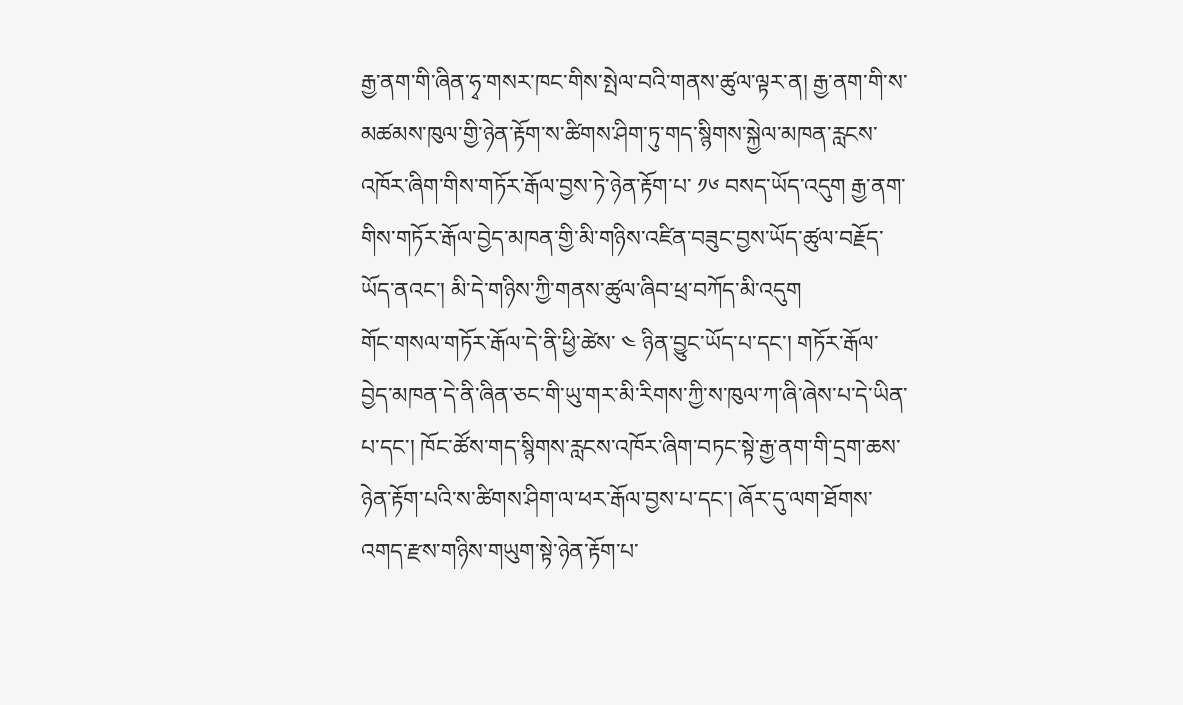རྒྱ་ནག་གི་ཞིན་ཧྭ་གསར་ཁང་གིས་སྤེལ་བའི་གནས་ཚུལ་ལྟར་ན། རྒྱ་ནག་གི་ས་མཚམས་ཁུལ་གྱི་ཉེན་རྟོག་ས་ཚིགས་ཤིག་ཏུ་གད་སྙིགས་སྐྱེལ་མཁན་རླངས་འཁོར་ཞིག་གིས་གཏོར་རྒོལ་བྱས་ཏེ་ཉེན་རྟོག་པ་ ༡༦ བསད་ཡོད་འདུག རྒྱ་ནག་གིས་གཏོར་རྒོལ་བྱེད་མཁན་གྱི་མི་གཉིས་འཛིན་བཟུང་བྱས་ཡོད་ཚུལ་བརྗོད་ཡོད་ནའང་། མི་དེ་གཉིས་ཀྱི་གནས་ཚུལ་ཞིབ་ཕྲ་བཀོད་མི་འདུག
གོང་གསལ་གཏོར་རྒོལ་དེ་ནི་ཕྱི་ཚེས་ ༤ ཉིན་བྱུང་ཡོད་པ་དང་། གཏོར་རྒོལ་བྱེད་མཁན་དེ་ནི་ཞིན་ཅང་གི་ཡུ་གར་མི་རིགས་ཀྱི་ས་ཁུལ་ཀ་ཞི་ཞེས་པ་དེ་ཡིན་པ་དང་། ཁོང་ཚོས་གད་སྙིགས་རླངས་འཁོར་ཞིག་བཏང་སྟེ་རྒྱ་ནག་གི་དྲག་ཆས་ཉེན་རྟོག་པའི་ས་ཚིགས་ཤིག་ལ་ཕར་རྒོལ་བྱས་པ་དང་། ཞོར་དུ་ལག་ཐོགས་འགད་རྫས་གཉིས་གཡུག་སྟེ་ཉེན་རྟོག་པ་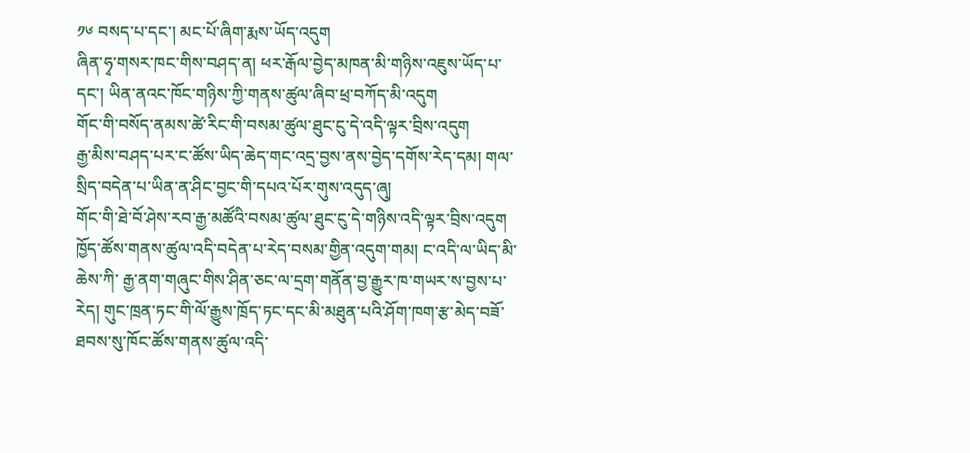༡༦ བསད་པ་དང་། མང་པོ་ཞིག་རྨས་ཡོད་འདུག
ཞིན་ཧྭ་གསར་ཁང་གིས་བཤད་ན། ཕར་རྒོལ་བྱེད་མཁན་མི་གཉིས་འཇུས་ཡོད་པ་དང་། ཡིན་ནའང་ཁོང་གཉིས་ཀྱི་གནས་ཚུལ་ཞིབ་ཕྲ་བཀོད་མི་འདུག
གོང་གི་བསོད་ནམས་ཚེ་རིང་གི་བསམ་ཚུལ་ཐུང་ངུ་དེ་འདི་ལྟར་བྲིས་འདུག
རྒྱ་མིས་བཤད་པར་ང་ཚོས་ཡིད་ཆེད་གང་འདྲ་བྱས་ནས་བྱེད་དགོས་རེད་དམ། གལ་སྲིད་བདེན་པ་ཡིན་ན་ཤིང་བྱང་གི་དཔའ་པོར་གུས་འདུད་ཞུ།
གོང་གི་ཐེ་བོ་ཤེས་རབ་རྒྱ་མཚོའི་བསམ་ཚུལ་ཐུང་ངུ་དེ་གཉིས་འདི་ལྟར་བྲིས་འདུག
ཁྱོད་ཚོས་གནས་ཚུལ་འདི་བདེན་པ་རེད་བསམ་གྱིན་འདུག་གམ། ང་འདི་ལ་ཡིད་མི་ཆེས་ཀི་ རྒྱ་ནག་གཞུང་གིས་ཤིན་ཅང་ལ་དྲག་གནོན་བྱ་རྒྱུར་ཁ་གཡར་ས་བྱས་པ་རེད། གུང་ཁྲན་ཏང་གི་ལོ་རྒྱུས་ཁྲོད་ཏང་དང་མི་མཐུན་པའི་ཤོག་ཁག་རྩ་མེད་བཟོ་ཐབས་སུ་ཁོང་ཚོས་གནས་ཚུལ་འདི་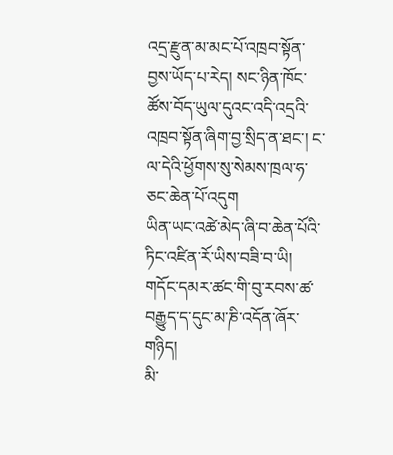འདྲ་རྫུན་མ་མང་པོ་འཁྲབ་སྟོན་བྱས་ཡོད་པ་རེད། སང་ཉིན་ཁོང་ཚོས་བོད་ཡུལ་དུའང་འདི་འདྲའི་འཁྲབ་སྟོན་ཞིག་བྱ་སྲིད་ན་ཐང་། ང་ལ་དེའི་ཕྱོགས་སུ་སེམས་ཁྲལ་ཧ་ཅང་ཆེན་པོ་འདུག
ཡིན་ཡང་འཚེ་མེད་ཞི་བ་ཆེན་པོའི་ཏིང་འཛིན་རོ་ཡིས་བཟི་བ་ཡི།
གདོང་དམར་ཚང་གི་བུ་རབས་ཚ་བརྒྱུད་ད་དུང་མ་ཎི་འདོན་ཞོར་གཉིད།
མི་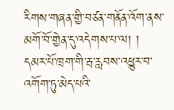རིགས་གཞན་གྱི་བཙན་གནོན་འོག་ནས་མགོ་བོ་གྱེན་དུ་འདེགས་པ་ལ། །
དམར་པོ་ཁྲག་གི་རྦ་རླབས་འཕྱུར་བ་འགོག་ཏུ་མེད་པའི་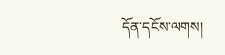དོན་དངོས་ལགས།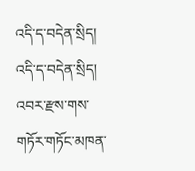འདི་ད་བདེན་སྲིད།
འདི་ད་བདེན་སྲིད།
འབར་རྫས་གས་གཏོར་གཏོང་མཁན་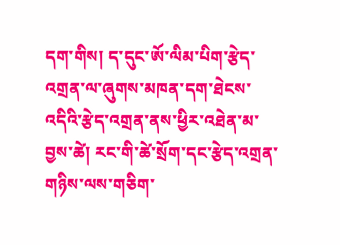དག་གིས། ད་དུང་ཨོ་ལིམ་པིག་རྩེད་འགྲན་ལ་ཞུགས་མཁན་དག་ཐེངས་འདིའི་རྩེད་འགྲན་ནས་ཕྱིར་འཐེན་མ་བྱས་ཚེ། རང་གི་ཚེ་སྲོག་དང་རྩེད་འགྲན་གཉིས་ལས་གཅིག་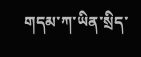གདམ་ཀ་ཡིན་སྲིད་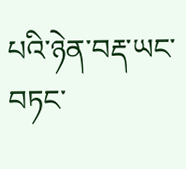པའི་ཉེན་བརྡ་ཡང་བཏང་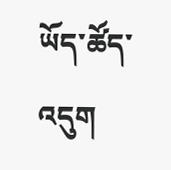ཡོད་ཚོད་འདུག